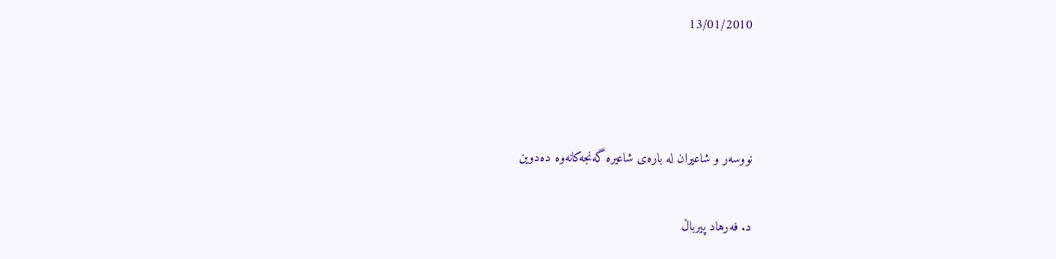13/01/2010



نووسه‌ر و شاعیران له‌ باره‌ی شاعیره‌ گه‌نجه‌كانه‌وه‌ ده‌دوین

د. فه‌رهاد پیرباڵ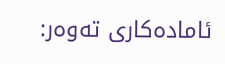ئاماده‌كاری ته‌وه‌ر: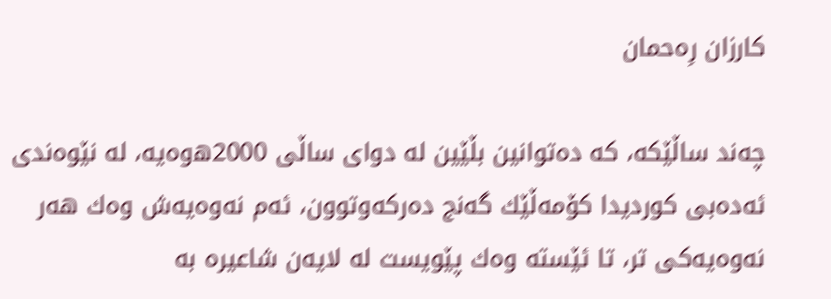كارزان رِه‌حمان

چه‌ند ساڵێكه‌، كه‌ ده‌توانین بڵێین له‌ دوای ساڵی 2000ه‌وه‌یه‌، له‌ نێوه‌ندی ئه‌ده‌بی كوردیدا كۆمه‌ڵێك گه‌نج ده‌ركه‌وتوون، ئه‌م نه‌وه‌یه‌ش وه‌ك هه‌ر نه‌وه‌یه‌كی تر، تا ئێسته‌ وه‌ك پێویست له‌ لایه‌ن شاعیره‌ به‌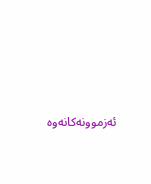ئه‌زموونه‌كانه‌وه‌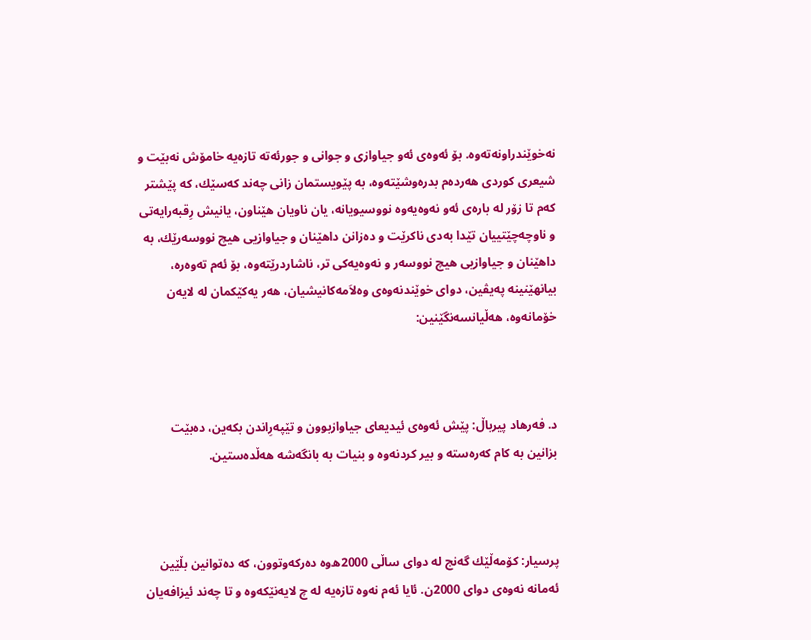نه‌خوێندراونه‌ته‌وه‌. بۆ ئه‌وه‌ی ئه‌و جیاوازی و جوانی و جورئه‌ته‌ تازه‌یه‌ خامۆش نه‌بێت و شیعری كوردی هه‌رده‌م بدره‌وشێته‌وه‌، به‌ پێویستمان زانی چه‌ند كه‌سێك، كه‌ پێشتر كه‌م تا زۆر له‌ باره‌ی ئه‌و نه‌وه‌یه‌وه‌ نووسیویانه‌، یان ناویان هێناون، یانیش رِقبه‌رایه‌تی و ناوچه‌چێتییان تێدا به‌دی ناكرێت و ده‌زانن داهێنان و جیاوازیی هیچ نووسه‌رێك، به‌ داهێنان و جیاوازیی هیچ نووسه‌ر و نه‌وه‌یه‌كی تر، ناشاردرێته‌وه‌، بۆ ئه‌م ته‌وه‌ره‌، بیانهێنینه‌ په‌یڤین، دوای خوێندنه‌وه‌ی وه‌لاَمه‌كانیشیان، هه‌ر یه‌كێكمان له‌ لایه‌ن خۆمانه‌وه‌، هه‌ڵیانسه‌نگێنین:



د. فه‌رهاد پیرباڵ: پێش ئه‌وه‌ی ئیدیعای جیاوازبوون و تێپه‌رِاندن بكه‌ین، ده‌بێت بزانین به‌ كام كه‌ره‌سته‌ و بیر كردنه‌وه‌ و بنیات به‌ بانگه‌شه‌ هه‌ڵده‌ستین.



پرسیار: كۆمه‌ڵێك گه‌نج له‌ دوای ساڵی 2000ه‌وه‌ ده‌ركه‌وتوون، كه‌ ده‌توانین بڵێین ئه‌مانه‌ نه‌وه‌ی دوای 2000ن. ئایا ئه‌م نه‌وه‌ تازه‌یه‌ له‌ چ لایه‌نێكه‌وه‌ و تا چه‌ند ئیزافه‌یان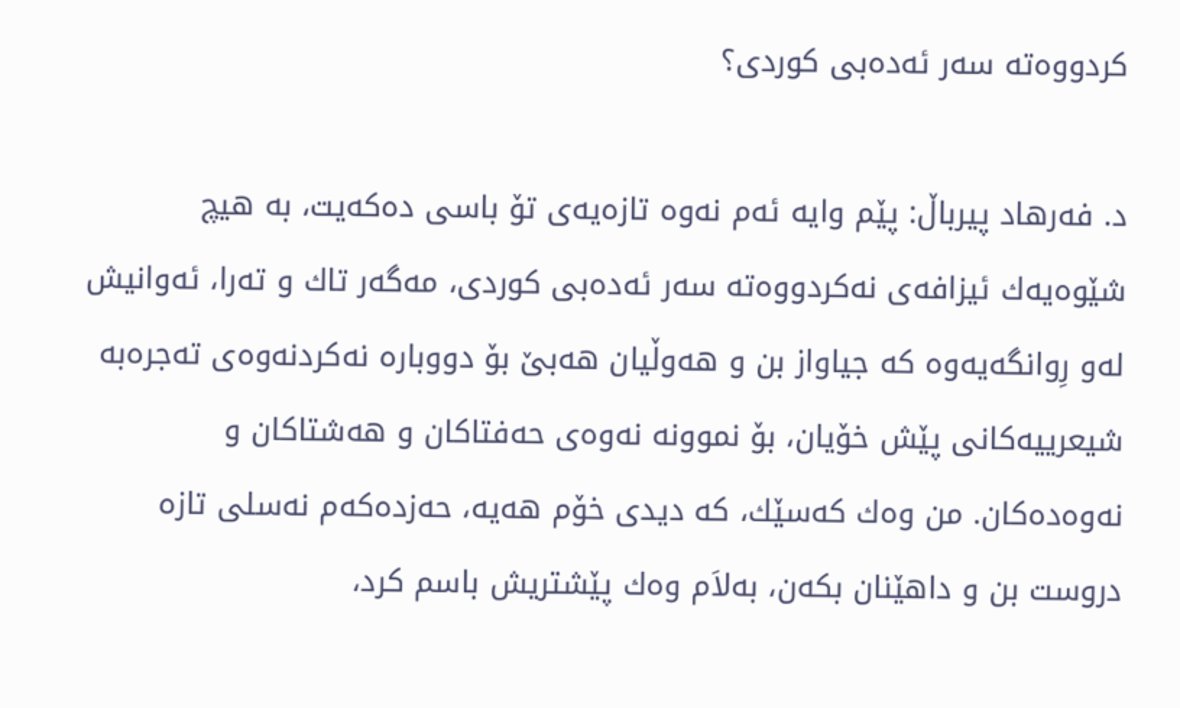كردووه‌ته‌ سه‌ر ئه‌ده‌بی كوردی؟

د. فه‌رهاد پیرباڵ: پێم وایه‌ ئه‌م نه‌وه‌ تازه‌یه‌ی تۆ باسی ده‌كه‌یت، به‌ هیچ شێوه‌یه‌ك ئیزافه‌ی نه‌كردووه‌ته‌ سه‌ر ئه‌ده‌بی كوردی، مه‌گه‌ر تاك و ته‌را، ئه‌وانیش له‌و رِوانگه‌یه‌وه‌ كه‌ جیاواز بن و هه‌وڵیان هه‌بێ بۆ دووباره‌ نه‌كردنه‌وه‌ی ته‌جره‌به‌ شیعرییه‌كانی پێش خۆیان، بۆ نموونه‌ نه‌وه‌ی حه‌فتاكان و هه‌شتاكان و نه‌وه‌ده‌كان. من وه‌ك كه‌سێك، كه‌ دیدی خۆم هه‌یه‌، حه‌زده‌كه‌م نه‌سلی تازه‌ دروست بن و داهێنان بكه‌ن، به‌لاَم وه‌ك پێشتریش باسم كرد،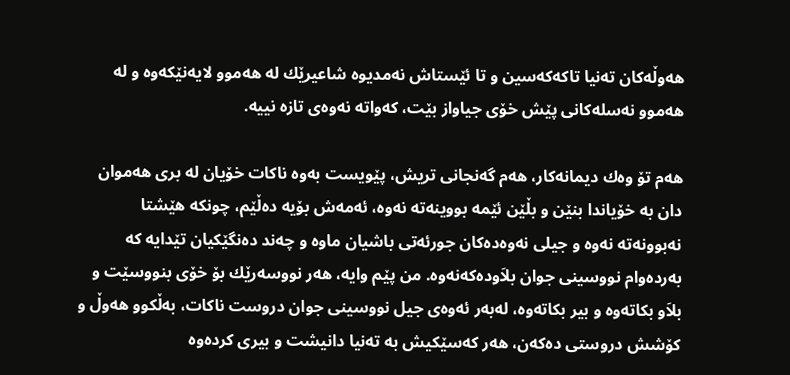هه‌وڵه‌كان ته‌نیا تاكه‌كه‌سین و تا ئێستاش نه‌مدیوه‌ شاعیرێك له‌ هه‌موو لایه‌نێكه‌وه‌ و له‌ هه‌موو نه‌سله‌كانی پێش خۆی جیاواز بێت، كه‌واته‌ نه‌وه‌ی تازه‌ نییه‌.

هه‌م تۆ وه‌ك دیمانه‌كار، هه‌م گه‌نجانی تریش، پێویست به‌وه‌ ناكات خۆیان له‌ بری هه‌موان دان به‌ خۆیاندا بنێن و بڵێن ئێمه‌ بووینه‌ته‌ نه‌وه‌، ئه‌مه‌ش بۆیه‌ ده‌ڵێم، چونكه‌ هێشتا نه‌بوونه‌ته‌ نه‌وه‌ و جیلی نه‌وه‌ده‌كان جورئه‌تی باشیان ماوه‌ و چه‌ند ده‌نگێكیان تێدایه‌ كه‌ به‌رده‌وام نووسینی جوان بلاَوده‌كه‌نه‌وه‌. من پێم وایه‌، هه‌ر نووسه‌رێك بۆ خۆی بنووسێت و بلاَو بكاته‌وه‌ و بیر بكاته‌وه‌، له‌به‌ر ئه‌وه‌ی جیل نووسینی جوان دروست ناكات، به‌ڵكوو هه‌وڵ و كۆشش دروستی ده‌كه‌ن، هه‌ر كه‌سێكیش به‌ ته‌نیا دانیشت و بیری كرده‌وه‌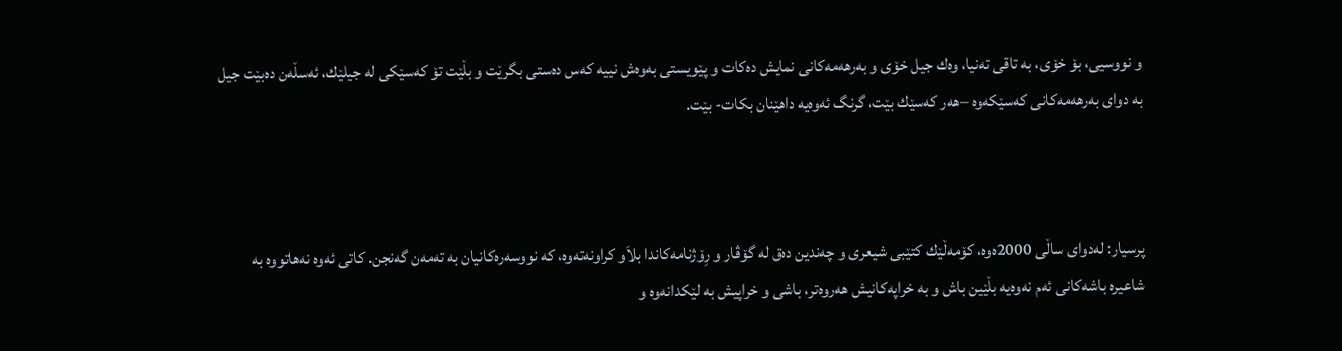و نووسیی، بۆ خۆی، به‌ تاقی ته‌نیا، وه‌ك جیل خۆی و به‌رهه‌مه‌كانی نمایش ده‌كات و پێویستی به‌وه‌ش نییه‌ كه‌س ده‌ستی بگرێت و بڵێت تۆ كه‌سێكی له‌ جیلێك، ئه‌سڵه‌ن ده‌بێت جیل به‌ دوای به‌رهه‌مه‌كانی كه‌سێكه‌وه‌ –هه‌ر كه‌سێك بێت، گرنگ ئه‌وه‌یه‌ داهێنان بكات- بێت.



پرسیار: له‌دوای ساڵی 2000ه‌وه‌، كۆمه‌ڵێك كتێبی شیعری و چه‌ندین ده‌ق له‌ گۆڤار و رِۆژنامه‌كاندا بلاَو كراونه‌ته‌وه‌، كه‌ نووسه‌ره‌كانیان به‌ ته‌مه‌ن گه‌نجن. كاتی ئه‌وه‌ نه‌هاتووه‌ به‌ شاعیره‌ باشه‌كانی ئه‌م نه‌وه‌یه‌ بڵێین باش و به‌ خراپه‌كانیش هه‌روه‌تر، باشی و خراپیش به‌ لێكدانه‌وه‌ و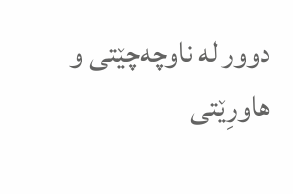دوور له‌ ناوچه‌چێتی و هاورِێتی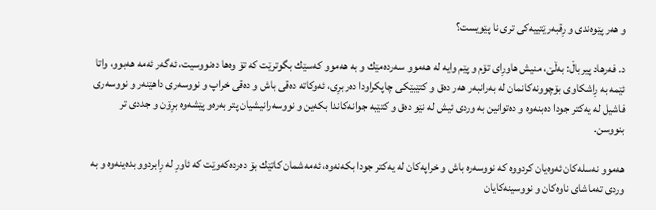و هه‌ر پێوه‌ندی و رِقبه‌رێتییه‌كی تری نا پێویست؟

د. فه‌رهاد پیرباڵ: به‌ڵێ، منیش هاورِای تۆم و پێم وایه‌ له‌ هه‌موو سه‌رده‌مێك و به‌ هه‌موو كه‌سێك بگوترێت كه‌ تۆ وه‌ها ده‌نووسیت، ئه‌گه‌ر ئه‌مه‌ هه‌بوو، واتا ئێمه‌ به‌ رِاشكاوی بۆچوونه‌كانمان له‌ به‌رانبه‌ر هه‌ر ده‌ق و كتێبێكی چاپكراودا ده‌ربرِی، ئه‌وكاته‌ ده‌قی باش و ده‌قی خراپ و نووسه‌ری داهێنه‌ر و نووسه‌ری فاشیل له‌ یه‌كتر جودا ده‌بنه‌وه‌ و ده‌توانین به‌ وردی ئیش له‌ نێو ده‌ق و كتێبه‌ جوانه‌كاندا بكه‌ین و نووسه‌رانیشیان پتر به‌ره‌و پێشه‌وه‌ برِۆن و جددی تر بنووسن.

هه‌موو نه‌سله‌كان ئه‌وه‌یان كردووه‌ كه‌ نووسه‌ره‌ باش و خراپه‌كان له‌ یه‌كتر جودا بكه‌نه‌وه‌، ئه‌مه‌شمان كاتێك بۆ ده‌رده‌كه‌وێت كه‌ ئاورِ له‌ رِابردوو بده‌ینه‌وه‌ و به‌ وردی ته‌ماشای ناوه‌كان و نووسینه‌كایان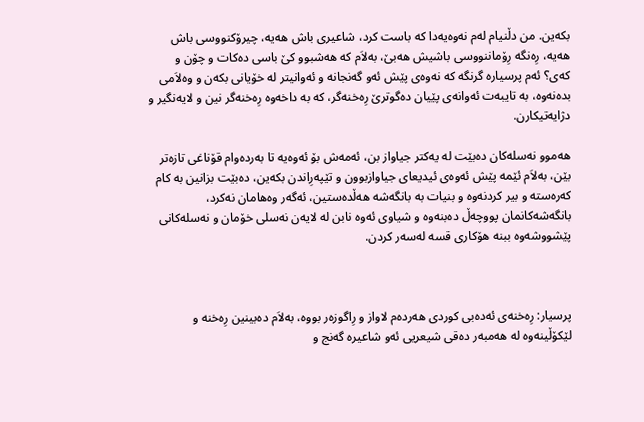بكه‌ین. من دڵنیام له‌م نه‌وه‌یه‌دا كه‌ باست كرد، شاعیری باش هه‌یه‌، چیرۆكنووسی باش هه‌یه‌، رِه‌نگه‌ رِۆماننووسی باشیش هه‌بێ، به‌لاَم كه‌ هه‌شبوو كێ باسی ده‌كات و چۆن و كه‌ی؟ ئه‌م پرسیاره‌ گرنگه‌ كه‌ نه‌وه‌ی پێش ئه‌و گه‌نجانه‌ و ئه‌وانیتر له‌ خۆیانی بكه‌ن و وه‌لاَمی بده‌نه‌وه‌، به‌ تایبه‌ت ئه‌وانه‌ی پێیان ده‌گوترێ رِه‌خنه‌گر، كه‌ به‌ داخه‌وه‌ رِه‌خنه‌گر نین و لایه‌نگیر و دژایه‌تیكارن.

هه‌موو نه‌سله‌كان ده‌بێت له‌ یه‌كتر جیاواز بن، ئه‌مه‌ش بۆ ئه‌وه‌یه‌ تا به‌رده‌وام قۆناغی تازه‌تر بێن، به‌لاَم ئێمه‌ پێش ئه‌وه‌ی ئیدیعای جیاوازبوون و تێپه‌رِاندن بكه‌ین، ده‌بێت بزانین به‌ كام كه‌ره‌سته‌ و بیر كردنه‌وه‌ و بنیات به‌ بانگه‌شه‌ هه‌ڵده‌ستین، ئه‌گه‌ر وه‌هامان نه‌كرد، بانگه‌شه‌كانمان پووچه‌ڵ ده‌بنه‌وه‌ و شیاوی ئه‌وه‌ نابن له‌ لایه‌ن نه‌سلی خۆمان و نه‌سله‌كانی پێشووشه‌وه‌ ببنه‌ هۆكاری قسه‌ له‌سه‌ر كردن.



پرسیار: رِه‌خنه‌ی ئه‌ده‌بی كوردی هه‌رده‌م لاواز و رِاگوزه‌ر بووه‌، به‌لاَم ده‌بینین رِه‌خنه‌ و لێكۆڵینه‌وه‌ له‌ هه‌مبه‌ر ده‌قی شیعریی ئه‌و شاعیره‌ گه‌نج و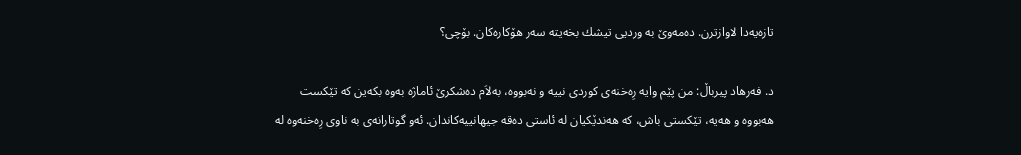تازه‌یه‌دا لاوازترن. ده‌مه‌وێ به‌ وردیی تیشك بخه‌یته‌ سه‌ر هۆكاره‌كان. بۆچی؟

د. فه‌رهاد پیرباڵ: من پێم وایه‌ رِه‌خنه‌ی كوردی نییه‌ و نه‌بووه‌، به‌لاَم ده‌شكرێ ئاماژه‌ به‌وه‌ بكه‌ین كه‌ تێكست هه‌بووه‌ و هه‌یه‌، تێكستی باش، كه‌ هه‌ندێكیان له‌ ئاستی ده‌قه‌ جیهانییه‌كاندان. ئه‌و گوتارانه‌ی به‌ ناوی رِه‌خنه‌وه‌ له‌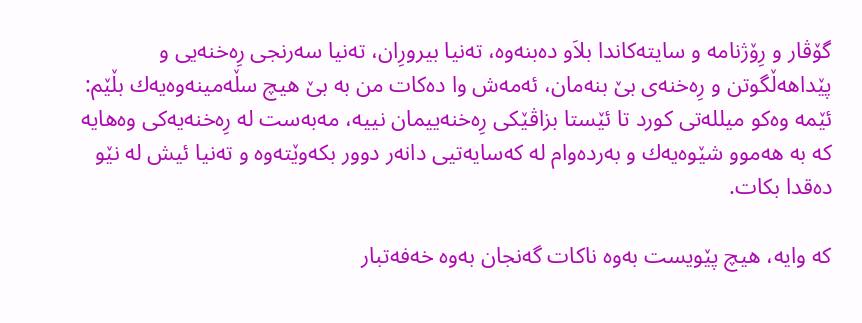گۆڤار و رِۆژنامه‌ و سایته‌كاندا بلاَو ده‌بنه‌وه‌، ته‌نیا بیرورِان، ته‌نیا سه‌رنجی رِه‌خنه‌یی و پێداهه‌ڵگوتن و رِه‌خنه‌ی بێ بنه‌مان، ئه‌مه‌ش وا ده‌كات من به‌ بێ هیچ سڵه‌مینه‌وه‌یه‌ك بڵێم: ئێمه‌ وه‌كو میلله‌تی كورد تا ئێستا بزاڤێكی رِه‌خنه‌ییمان نییه‌، مه‌به‌ست له‌ رِه‌خنه‌یه‌كی وه‌هایه‌ كه‌ به‌ هه‌موو شێوه‌یه‌ك و به‌رده‌وام له‌ كه‌سایه‌تیی دانه‌ر دوور بكه‌وێته‌وه‌ و ته‌نیا ئیش له‌ نێو ده‌قدا بكات.

كه‌ وایه‌، هیچ پێویست به‌وه‌ ناكات گه‌نجان به‌وه‌ خه‌فه‌تبار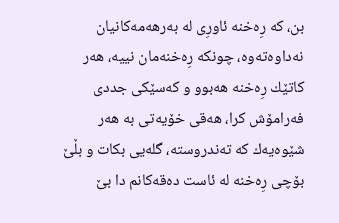بن، كه‌ رِه‌خنه‌ ئاورِی له‌ به‌رهه‌مه‌كانیان نه‌داوه‌ته‌وه‌، چونكه‌ رِه‌خنه‌مان نییه‌، هه‌ر كاتێك رِه‌خنه‌ هه‌بوو و كه‌سێكی جددی فه‌رامۆش كرا، هه‌قی خۆیه‌تی به‌ هه‌ر شێوه‌یه‌ك كه‌ ته‌ندروسته‌، گله‌یی بكات و بڵێ بۆچی رِه‌خنه‌ له‌ ئاست ده‌قه‌كانم دا بێ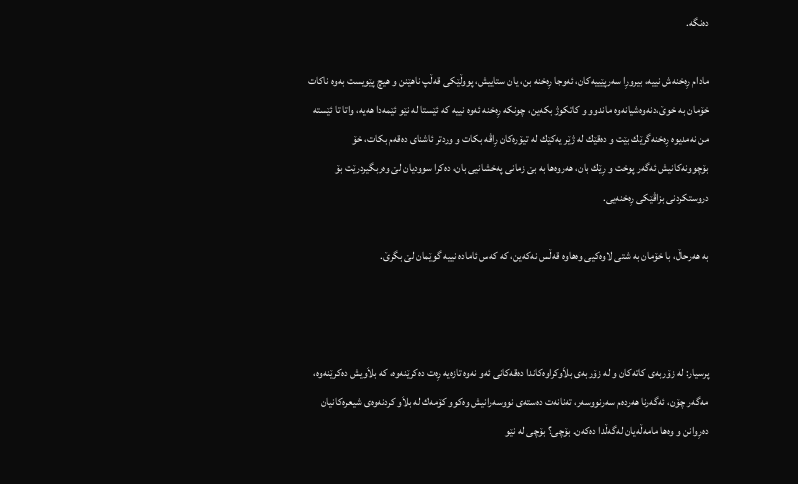ده‌نگه‌.

مادام رِه‌خنه‌ش نییه‌، بیرورِا سه‌رپێییه‌كان، ئه‌وجا رِه‌خنه‌ بن، یان ستاییش، پووڵێكی قه‌ڵپ ناهێنن و هیچ پێویست به‌وه‌ ناكات خۆمان به‌ خوێ،دنه‌وه‌شیانه‌وه‌ ماندوو و كاتكوژ بكه‌ین، چونكه‌ رِه‌خنه‌ ئه‌وه‌ نییه‌ كه‌ ئێستا له‌ نێو ئێمه‌دا هه‌یه‌، واتا تا ئێسته‌ من نه‌مدیوه‌ رِه‌خنه‌گرێك بێت و ده‌قێك له‌ ژێر یه‌كێك له‌ تیۆره‌كان رِاڤه‌ بكات و وردتر ئاشنای ده‌قه‌م بكات، خۆ بۆچوونه‌كانیش ئه‌گه‌ر پوخت و رِێك بان، هه‌روه‌ها به‌ بێ زمانی په‌خشانیی بان، ده‌كرا سوودیان لێ وه‌ربگیردرێت بۆ دروستكردنی بزاڤێكی رِه‌خنه‌یی.

به‌ هه‌رحاڵ، با خۆمان به‌ شتی لاوه‌كیی وه‌هاوه‌ قه‌ڵس نه‌كه‌ین، كه‌ كه‌س ئاماده‌ نییه‌ گوێمان لێ بگرێ.



پرسیار: له‌ زۆربه‌ی كاته‌كان و له‌ زۆربه‌ی بلاَوكراوه‌كاندا ده‌قه‌كانی ئه‌و نه‌وه‌ تازه‌یه‌ رِه‌ت ده‌كرێنه‌وه‌، كه‌ بلاَویش ده‌كرێنه‌وه‌، مه‌گه‌ر چۆن، ئه‌گه‌رنا هه‌رده‌م سه‌رنووسه‌ر، ته‌نانه‌ت ده‌سته‌ی نووسه‌رانیش وه‌كوو كۆمه‌ك له‌ بلاَو كردنه‌وه‌ی شیعره‌كانیان ده‌رِوانن و وه‌ها مامه‌ڵه‌یان له‌گه‌ڵدا ده‌كه‌ن. بۆچی؟ بۆچی له‌ نێو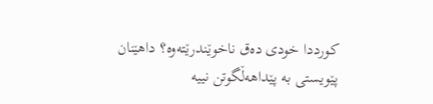كورددا خودی ده‌ق ناخوێندرێته‌وه‌؟ داهێنان پێویستی به‌ پێداهه‌ڵگوتن نییه‌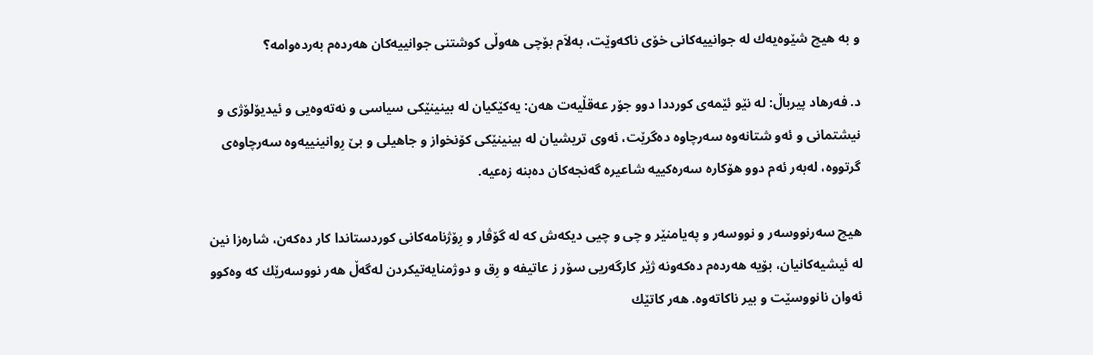و به‌ هیچ شێوه‌یه‌ك له‌ جوانییه‌كانی خۆی ناكه‌وێت، به‌لاَم بۆچی هه‌وڵی كوشتنی جوانییه‌كان هه‌رده‌م به‌رده‌وامه‌؟

د. فه‌رهاد پیرباڵ: له‌ نێو ئێمه‌ی كورددا دوو جۆر عه‌قڵیه‌ت هه‌ن: یه‌كێكیان له‌ بینینێكی سیاسی و نه‌ته‌وه‌یی و ئیدیۆلۆژی و نیشتمانی و ئه‌و شتانه‌وه‌ سه‌رچاوه‌ ده‌گرێت، ئه‌وی تریشیان له‌ بینینێكی كۆنخواز و جاهیلی و بێ رِوانینییه‌وه‌ سه‌رچاوه‌ی گرتووه‌، له‌به‌ر ئه‌م دوو هۆكاره‌ سه‌ره‌كییه‌ شاعیره‌ گه‌نجه‌كان ده‌بنه‌ زه‌عیه‌.

هیچ سه‌رنووسه‌ر و نووسه‌ر و په‌یامنێر و چی و چیی دیكه‌ش كه‌ له‌ گۆڤار و رِۆژنامه‌كانی كوردستاندا كار ده‌كه‌ن، شاره‌زا نین له‌ ئیشیه‌كانیان، بۆیه‌ هه‌رده‌م ده‌كه‌ونه‌ ژێر كارگه‌ریی سۆر ز عاتیفه‌ و رِق و دوژمنایه‌تیكردن له‌گه‌ڵ هه‌ر نووسه‌رێك كه‌ وه‌كوو ئه‌وان نانووسێت و بیر ناكاته‌وه‌. هه‌ر كاتێك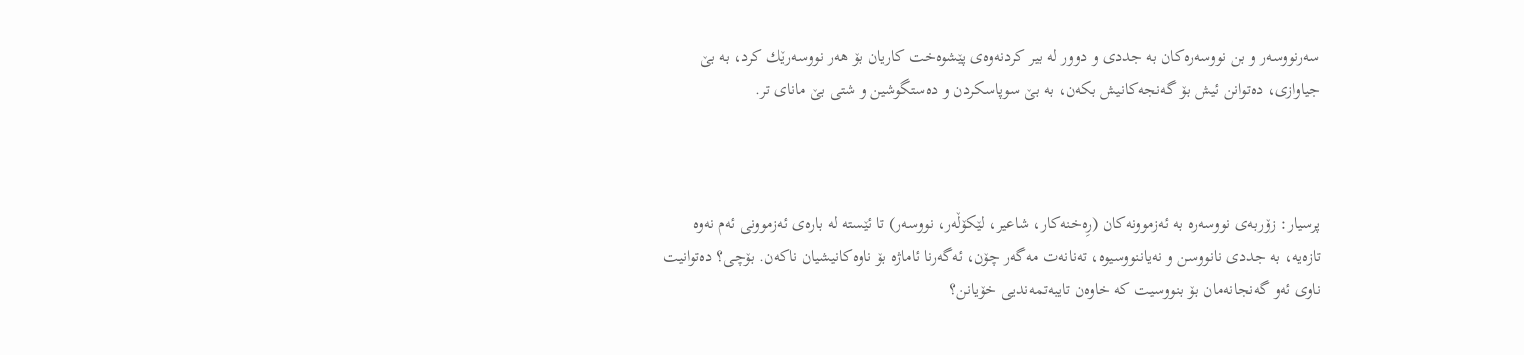سه‌رنووسه‌ر و بن نووسه‌ره‌كان به‌ جددی و دوور له‌ بیر كردنه‌وه‌ی پێشوه‌خت كاریان بۆ هه‌ر نووسه‌رێك كرد، به‌ بێ جیاوازی، ده‌توانن ئیش بۆ گه‌نجه‌كانیش بكه‌ن، به‌ بێ سوپاسكردن و ده‌ستگوشین و شتی بێ مانای تر.



پرسیار: زۆربه‌ی نووسه‌ره‌ به‌ ئه‌زموونه‌كان (رِه‌خنه‌كار، شاعیر، لێكۆڵه‌ر، نووسه‌ر) تا ئێسته‌ له‌ باره‌ی ئه‌زموونی ئه‌م نه‌وه‌ تازه‌یه‌، به‌ جددی نانووسن و نه‌یاننووسیوه‌، ته‌نانه‌ت مه‌گه‌ر چۆن، ئه‌گه‌رنا ئاماژه‌ بۆ ناوه‌كانیشیان ناكه‌ن. بۆچی؟ ده‌توانیت ناوی ئه‌و گه‌نجانه‌مان بۆ بنووسیت كه‌ خاوه‌ن تایبه‌تمه‌ندیی خۆیانن؟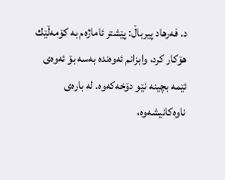د. فه‌رهاد پیرباڵ: پێشتر ئاماژه‌م به‌ كۆمه‌ڵێك هۆكار كرد، وابزانم ئه‌وه‌نده‌ به‌سه‌ بۆ ئه‌وه‌ی ئێمه‌ بچینه‌ نێو دۆخه‌كه‌وه‌. له‌ باره‌ی ناوه‌كانیشه‌وه‌،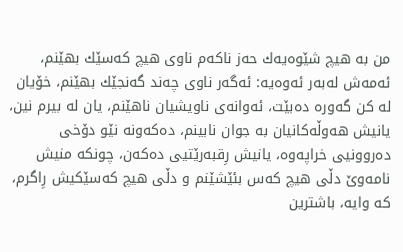من به‌ هیچ شێوه‌یه‌ك حه‌ز ناكه‌م ناوی هیچ كه‌سێك بهێنم، ئه‌مه‌ش له‌به‌ر ئه‌وه‌یه‌: ئه‌گه‌ر ناوی چه‌ند گه‌نجێك بهێنم، خۆیان له‌ كن گه‌وره‌ ده‌بێت، ئه‌وانه‌ی ناویشیان ناهێنم، یان له‌ بیرم نین، یانیش هه‌وڵه‌كانیان به‌ جوان نابینم، ده‌كه‌ونه‌ نێو دۆخی ده‌روونیی خراپه‌وه‌، یانیش رِقبه‌رێتیی ده‌كه‌ن، چونكه‌ منیش نامه‌وێ دڵی هیچ كه‌س بئێشێنم و دڵی هیچ كه‌سێكیش رِاگرم، كه‌ وایه‌، باشترین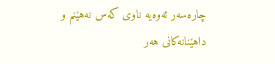چاره‌سه‌ر ئه‌وه‌یه‌ ناوی كه‌س نه‌هێنم و داهێنانه‌كانی هه‌ر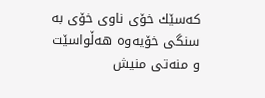كه‌سێك خۆی ناوی خۆی به‌ سنگی خۆیه‌وه‌ هه‌ڵواسێت و منه‌تی منیش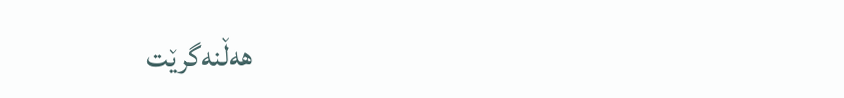هه‌ڵنه‌گرێت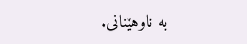به‌ ناوهێنانی.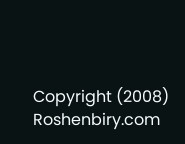Copyright (2008) Roshenbiry.com